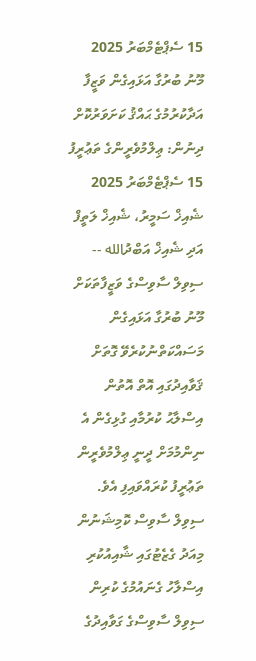15 ސެޕްޓެމްބަރު 2025
މޫނު ބުރުގާ އަޅައިގެން ވަޒީފާ އަދާކުރުމުގެ ޙައްޤު ކަށަވަރުކޮށް ދިނުން: ޢިލްމުވެރީންގެ ތަޢުރީފު
15 ސެޕްޓެމްބަރު 2025
ޝެއިޚް ސަމީރު، ޝެއިޚް ލަތީފް އަދި ޝެއިޚް އަބްދުالله --
ސިވިލް ސާވިސްގެ ވަޒީފާތަކަށް މޫނު ބުރުގާ އަޅައިގެން މަސައްކަތްނުކުރެވޭ ގޮތަށް ޤަވާއިދުގައި އޮތް އޮތުން އިސްލާޙު ކުރުމާއި ގުޅިގެން އެ ނިންމުމަށް ދީނީ ޢިލްމުވެރީން ތަޢުރީފު ކުރައްވައިފި އެވެ.
ސިވިލް ސާވިސް ކޮމިޝަނުން މިއަދު ގެޒެޓުގައި ޝާއިއުކުރި އިސްލާހު ގެނައުމުގެ ކުރިން ސިވިލް ސާވިސްގެ ގަވާއިދުގެ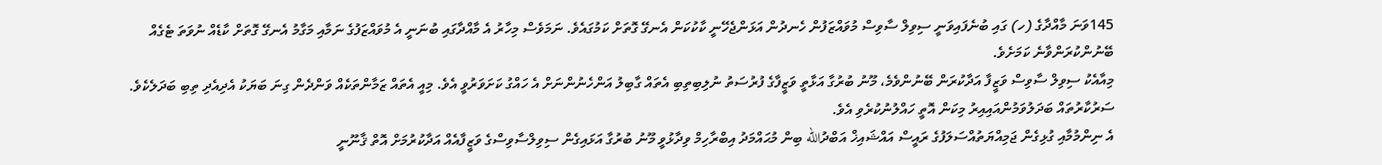145ވަނަ މާއްދާގެ (ހ) ގައި ބުނެފައިވަނީ ސިވިލް ސާވިސް މުވައްޒަފުން ހެނދުން އަޅަންޖެހޭނީ ކާކުކަން އެނގޭ ގޮތަށް ކަމުގައެވެ. ނަމަވެސް މިހާރު އެ މާއްދާގައި ބުނަނީ އެ މުވައްޒަފުގެ ނަމާއި މަގާމު އެނގޭ ގޮތަށް ކާޑެއް ނުވަތަ ޓެގެއް ބޭނުންކުރަންވާނެ ކަމަށެވެ.
މިއާއެކު ސިވިލް ސާވިސް ވަޒީފާ އަދާކުރަން ބޭނުންވެމެ، މޫނު ބުރުގާ އަޅާތީ ވަޒީފާގެ ފުރުސަތު ނުލިބިތިބި އެތައް ގާބިލު އަންހެނުންނަށް އެ ހައްގު ކަށަވަރުވީ އެވެ. މިއީ އެތައް ޒަމާންތަކެއް ވަންދެން ގިނަ ބަޔަކު އެދިއެދި ތިބި ބަދަލެކެވެ. ސަރުކާރުތައް ބަދަލުވަމުންއައިއިރު މިކަން އޮތީ ހައްލުނުކުރެވި އެވެ.
އެ ނިންމުމާއި ގުޅިގެން ޖަމިއްޔަތުއްސަލަފުގެ ރައީސް އައްޝައިޚް އަބްދުالله ބިން މުޙައްމަދު އިބްރާހިމް ވިދާޅުވީ މޫނު ބުރުގާ އަޅައިގެން ސިވިލްސާވިސްގެ ވަޒީފާއެއް އަދާކުރުމަށް އޮތް ޤާނޫނީ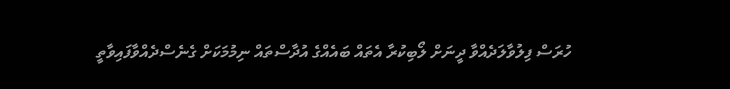ހުރަސް ފިލުވާލަދެއްވާ ދީނަށް ލޯބިކުރާ އެތައް ބައެއްގެ އުދާސްތައް ނިމުމަކަށް ގެނެސްދެއްވާފައިވާތީ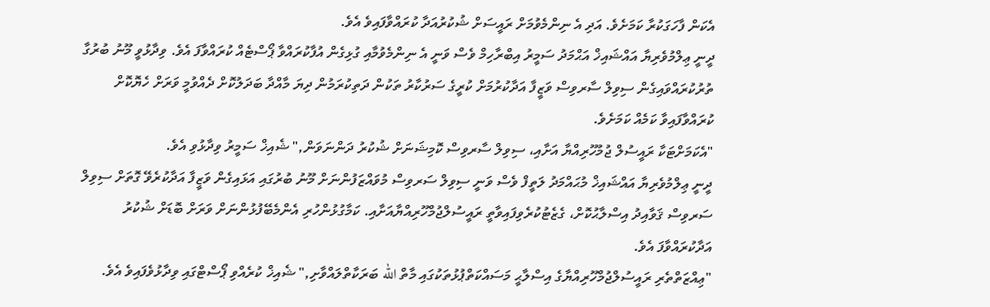އެކަން ފާހަގަކުރާ ކަމަށެވެ. އަދި އެ ނިންމެވުމަށް ރައީސަށް ޝުކުރުއަދާ ކުރައްވާފައިވެ އެވެ.
ދީނީ ޢިލްމުވެރިޔާ އައްޝައިޚް އަޙްމަދު ސަމީރު އިބްރާހިމް ވެސް ވަނީ އެ ނިންމެވުމާއި ގުޅިގެން އުފާކުރައްވާ ޕޯސްޓެއް ކުރައްވާފަ އެވެ. ވިދާޅުވީ މޫނު ބުރުގާ ތުރުކުރައްވައިގެން ސިވިލް ސާރވިސް ވަޒީފާ އަދާކުރުމަށް ކުރީގެ ސަރުކާރު ތަކުން ދަތިކުރަމުން ދިޔަ މާއްދާ ބަދަލުކޮށް ދެއްވުމީ ވަރަށް ހެޔޮކޮށް ކުރައްވާފައިވާ ކަމެއް ކަމަށެވެ.
"އެކަމަށްޓަކާ ރައީސުލް ޖުމުހޫރިއްޔާ އަށާއި، ސިވިލް ސާރވިސް ކޮމިޝަނަށް ޝުކުރު ދަންނަވަން," ޝެއިޚް ސަމީރު ވިދާޅުވި އެވެ.
ދީނީ ޢިލްމުވެރިޔާ އައްޝައިޚް މުޙައްމަދު ލަތީފް ވެސް ވަނީ ސިވިލް ސަރވިސް މުވައްޒަފުންނަށް މޫނު ބުރުގައި އަޅައިގެން ވަޒީފާ އަދާކުރެވޭ ގޮތަށް ސިވިލް ސަރވިސް ޤަވާއިދު އިސްލާޙުކޮށް، ގެޒެޓުކުރެވިފައިވާތީ ރައީސުލްޖުމްހޫރިއްޔާއަށާއި. ކަމާގުޅުންހުރި އެންމެބޭފުޅުންނަށް ވަރަށް ބޮޑަށް ޝުކުރު އަދާކުރައްވާފަ އެވެ.
"ޢިއްޒަތްތެރި ރައީސުލްޖުމްހޫރިއްޔާގެ އިސްލާޙީ މަސައްކަތްޕުޅުތަކުގައި މާތް الله ބަރަކާތްލައްވާށި," ޝެއިޚް ކުރެއްވި ޕޯސްޓްގައި ވިދާޅުވެފައިވެ އެވެ.